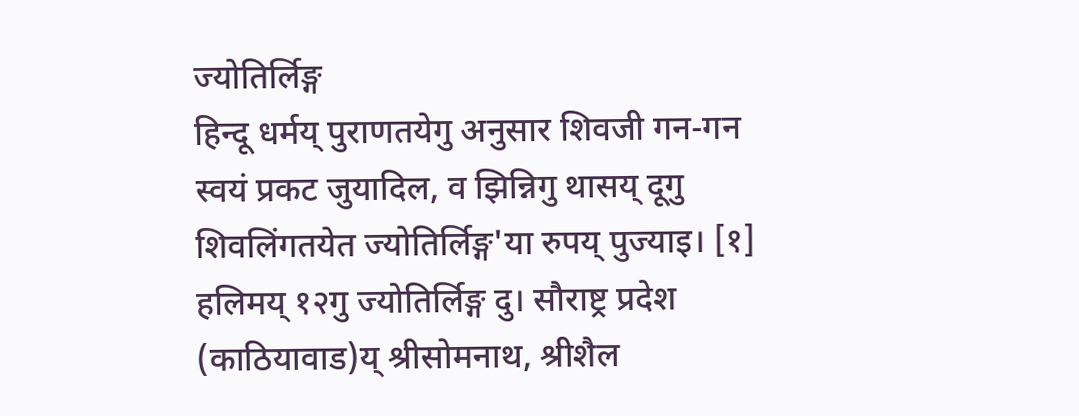ज्योतिर्लिङ्ग
हिन्दू धर्मय् पुराणतयेगु अनुसार शिवजी गन-गन स्वयं प्रकट जुयादिल, व झिन्निगु थासय् दूगु शिवलिंगतयेत ज्योतिर्लिङ्ग'या रुपय् पुज्याइ। [१] हलिमय् १२गु ज्योतिर्लिङ्ग दु। सौराष्ट्र प्रदेश (काठियावाड)य् श्रीसोमनाथ, श्रीशैल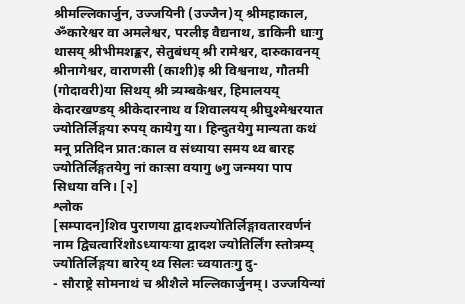श्रीमल्लिकार्जुन, उज्जयिनी (उज्जैन)य् श्रीमहाकाल, ॐकारेश्वर वा अमलेश्वर, परलीइ वैद्यनाथ, डाकिनी धाःगु थासय् श्रीभीमशङ्कर, सेतुबंधय् श्री रामेश्वर, दारुकावनय् श्रीनागेश्वर, वाराणसी (काशी)इ श्री विश्वनाथ, गौतमी (गोदावरी)या सिथय् श्री त्र्यम्बकेश्वर, हिमालयय् केदारखण्डय् श्रीकेदारनाथ व शिवालयय् श्रीघुश्मेश्वरयात ज्योतिर्लिङ्गया रुपय् कायेगु या। हिन्दुतयेगु मान्यता कथं मनू प्रतिदिन प्रात:काल व संध्याया समय थ्व बारह ज्योतिर्लिङ्गतयेगु नां काःसा वयागु ७गु जन्मया पाप सिधया वनि। [२]
श्लोक
[सम्पादन]शिव पुराणया द्वादशज्योतिर्लिङ्गावतारवर्णनं नाम द्विचत्वारिंशोऽध्यायःया द्वादश ज्योतिर्लिंग स्तोत्रम्य् ज्योतिर्लिङ्गया बारेय् थ्व सिलः च्वयातःगु दु-
- सौराष्ट्रे सोमनाथं च श्रीशैले मल्लिकार्जुनम्। उज्जयिन्यां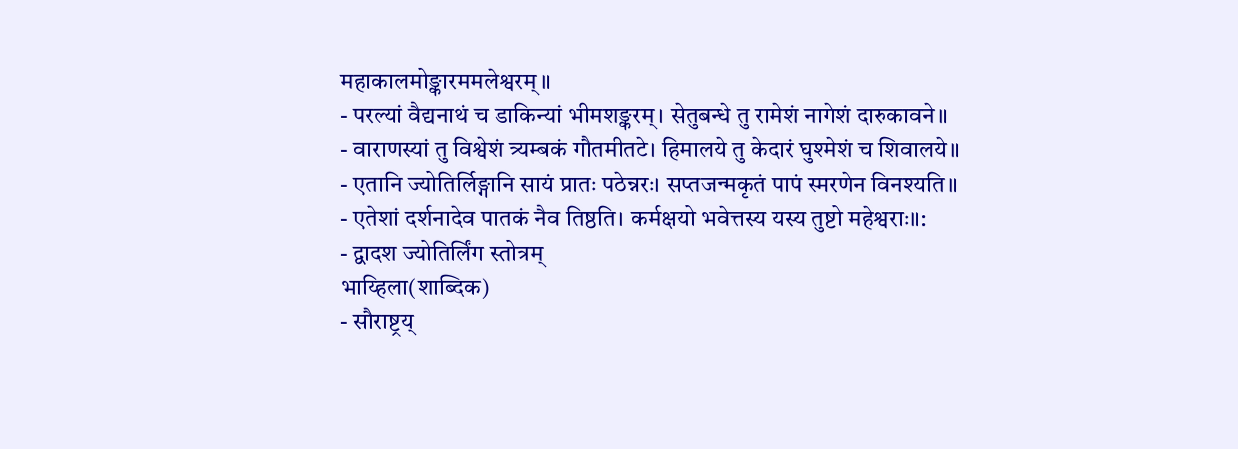महाकालमोङ्कारममलेश्वरम्॥
- परल्यां वैद्यनाथं च डाकिन्यां भीमशङ्करम्। सेतुबन्धे तु रामेशं नागेशं दारुकावने॥
- वाराणस्यां तु विश्वेशं त्र्यम्बकं गौतमीतटे। हिमालये तु केदारं घुश्मेशं च शिवालये॥
- एतानि ज्योतिर्लिङ्गानि सायं प्रातः पठेन्नरः। सप्तजन्मकृतं पापं स्मरणेन विनश्यति॥
- एतेशां दर्शनादेव पातकं नैव तिष्ठति। कर्मक्षयो भवेत्तस्य यस्य तुष्टो महेश्वराः॥:
- द्वादश ज्योतिर्लिंग स्तोत्रम्
भाय्हिला(शाब्दिक)
- सौराष्ट्रय्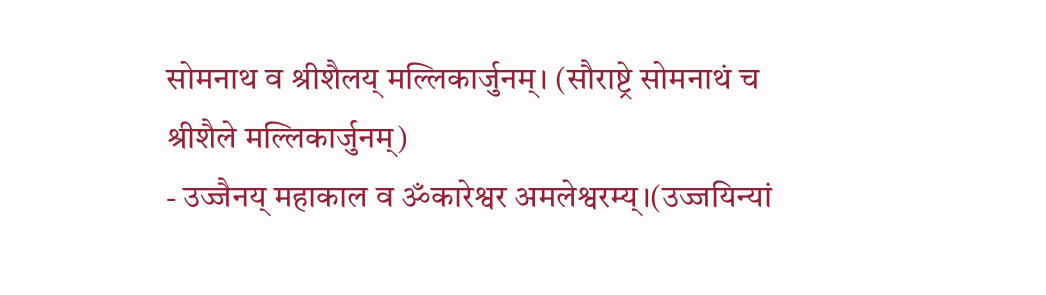सोमनाथ व श्रीशैलय् मल्लिकार्जुनम्। (सौराष्ट्रे सोमनाथं च श्रीशैले मल्लिकार्जुनम्)
- उज्जैनय् महाकाल व ॐकारेश्वर अमलेश्वरम्य्।(उज्जयिन्यां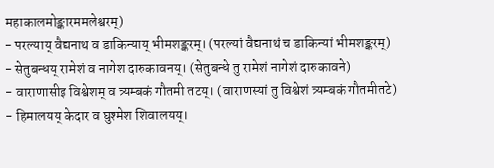महाकालमोङ्कारममलेश्वरम्)
- परल्याय् वैद्यनाथ व डाकिन्याय् भीमशङ्करम्। (परल्यां वैद्यनाथं च डाकिन्यां भीमशङ्करम्)
- सेतुबन्धय् रामेशं व नागेश दारुकावनय्। (सेतुबन्धे तु रामेशं नागेशं दारुकावने)
- वाराणासीइ विश्वेशम् व त्र्यम्बकं गौतमी तटय्। (वाराणस्यां तु विश्वेशं त्र्यम्बकं गौतमीतटे)
- हिमालयय् केदार व घुश्मेश शिवालयय्।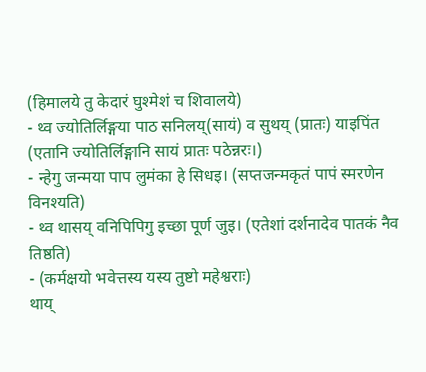(हिमालये तु केदारं घुश्मेशं च शिवालये)
- थ्व ज्योतिर्लिङ्गया पाठ सनिलय्(सायं) व सुथय् (प्रातः) याइपिंत (एतानि ज्योतिर्लिङ्गानि सायं प्रातः पठेन्नरः।)
- न्हेगु जन्मया पाप लुमंका हे सिधइ। (सप्तजन्मकृतं पापं स्मरणेन विनश्यति)
- थ्व थासय् वनिपिपिगु इच्छा पूर्ण जुइ। (एतेशां दर्शनादेव पातकं नैव तिष्ठति)
- (कर्मक्षयो भवेत्तस्य यस्य तुष्टो महेश्वराः)
थाय्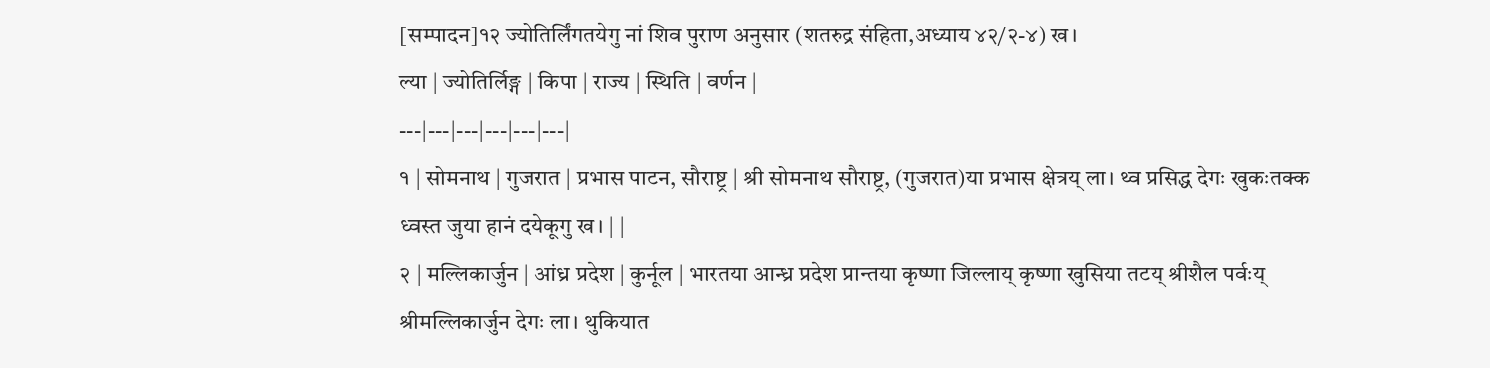[सम्पादन]१२ ज्योतिर्लिंगतयेगु नां शिव पुराण अनुसार (शतरुद्र संहिता,अध्याय ४२/२-४) ख।
ल्या | ज्योतिर्लिङ्ग | किपा | राज्य | स्थिति | वर्णन |
---|---|---|---|---|---|
१ | सोमनाथ | गुजरात | प्रभास पाटन, सौराष्ट्र | श्री सोमनाथ सौराष्ट्र, (गुजरात)या प्रभास क्षेत्रय् ला। थ्व प्रसिद्ध देगः खुकःतक्क ध्वस्त जुया हानं दयेकूगु ख। | |
२ | मल्लिकार्जुन | आंध्र प्रदेश | कुर्नूल | भारतया आन्ध्र प्रदेश प्रान्तया कृष्णा जिल्लाय् कृष्णा खुसिया तटय् श्रीशैल पर्वःय् श्रीमल्लिकार्जुन देगः ला। थुकियात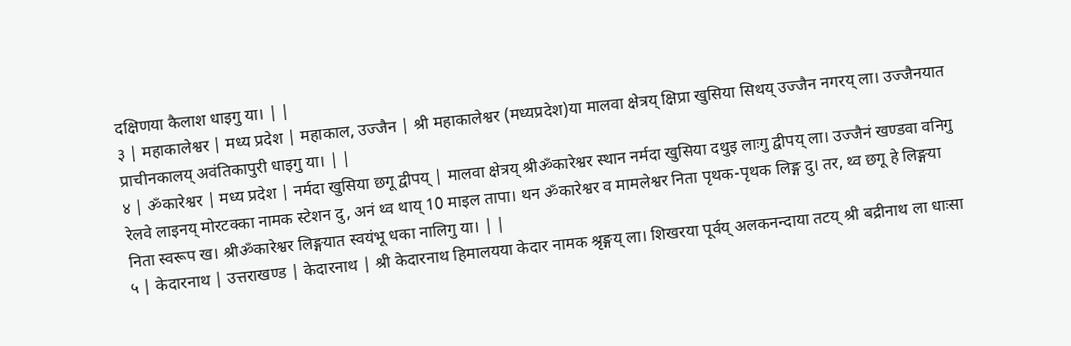दक्षिणया कैलाश धाइगु या। | |
३ | महाकालेश्वर | मध्य प्रदेश | महाकाल, उज्जैन | श्री महाकालेश्वर (मध्यप्रदेश)या मालवा क्षेत्रय् क्षिप्रा खुसिया सिथय् उज्जैन नगरय् ला। उज्जैनयात प्राचीनकालय् अवंतिकापुरी धाइगु या। | |
४ | ॐकारेश्वर | मध्य प्रदेश | नर्मदा खुसिया छगू द्वीपय् | मालवा क्षेत्रय् श्रीॐकारेश्वर स्थान नर्मदा खुसिया दथुइ लाःगु द्वीपय् ला। उज्जैनं खण्डवा वनिगु रेलवे लाइनय् मोरटक्का नामक स्टेशन दु, अनं थ्व थाय् 10 माइल तापा। थन ॐकारेश्वर व मामलेश्वर निता पृथक-पृथक लिङ्ग दु। तर, थ्व छगू हे लिङ्गया निता स्वरूप ख। श्रीॐकारेश्वर लिङ्गयात स्वयंभू धका नालिगु या। | |
५ | केदारनाथ | उत्तराखण्ड | केदारनाथ | श्री केदारनाथ हिमालयया केदार नामक श्रृङ्गय् ला। शिखरया पूर्वय् अलकनन्दाया तटय् श्री बद्रीनाथ ला धाःसा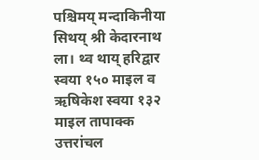पश्चिमय् मन्दाकिनीया सिथय् श्री केदारनाथ ला। थ्व थाय् हरिद्वार स्वया १५० माइल व ऋषिकेश स्वया १३२ माइल तापाक्क उत्तरांचल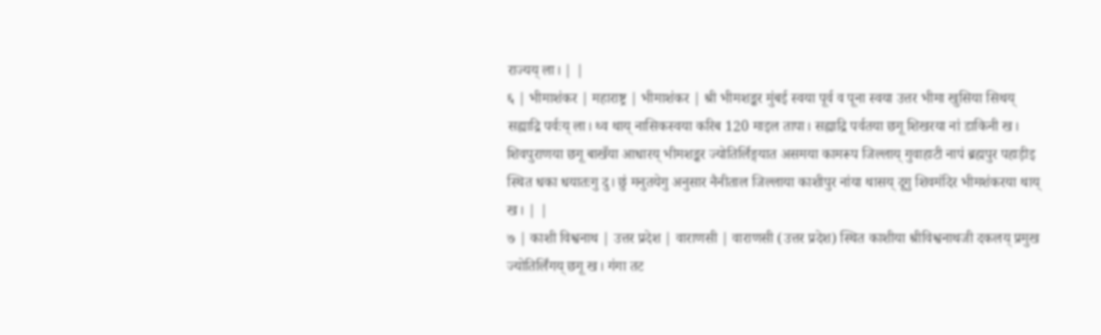राज्यय् ला। | |
६ | भीमाशंकर | महाराष्ट्र | भीमाशंकर | श्री भीमशङ्कर मुंबई स्वया पूर्व व पूना स्वया उत्तर भीमा खुसिया सिथय् सह्याद्रि पर्वःय् ला। थ्व थाय् नासिकस्वया करिब 120 माइल तापा। सह्याद्रि पर्वतया छगू शिखरया नां डाकिनी ख। शिवपुराणया छगू बाखँया आधारय् भीमशङ्कर ज्योतिर्लिङ्गयात असमया कामरूप जिल्लाय् गुवाहाटी नापं ब्रह्मपुर पहाड़ीइ स्थित धका धयातःगु दु। छुं मनुतयेगु अनुसार नैनीताल जिल्लाया काशीपुर नांया थासय् दूगु शिवमंदिर भीमशंकरया थाय् ख। | |
७ | काशी विश्वनाथ | उत्तर प्रदेश | वाराणसी | वाराणसी (उत्तर प्रदेश) स्थित काशीया श्रीविश्वनाथजी दकलय् प्रमुख ज्योतिर्लिंगय् छगू ख। गंगा तट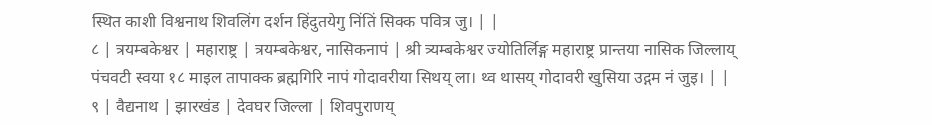स्थित काशी विश्वनाथ शिवलिंग दर्शन हिंदुतयेगु निंतिं सिक्क पवित्र जु। | |
८ | त्रयम्बकेश्वर | महाराष्ट्र | त्रयम्बकेश्वर, नासिकनापं | श्री त्र्यम्बकेश्वर ज्योतिर्लिङ्ग महाराष्ट्र प्रान्तया नासिक जिल्लाय् पंचवटी स्वया १८ माइल तापाक्क ब्रह्मगिरि नापं गोदावरीया सिथय् ला। थ्व थासय् गोदावरी खुसिया उद्गम नं जुइ। | |
९ | वैद्यनाथ | झारखंड | देवघर जिल्ला | शिवपुराणय्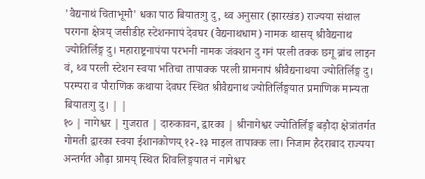'वैद्यनाथं चिताभूमौ' धका पाठ बियातःगु दु, थ्व अनुसार (झारखंड) राज्यया संथाल परगना क्षेत्रय् जसीडीह स्टेशननापं देवघर (वैद्यनाथधाम) नामक थासय् श्रीवैद्यनाथ ज्योतिर्लिङ्ग दु। महाराष्ट्रनापंया परभनी नामक जंक्शन दु गनं परली तक्क छगू ब्रांच लाइन वं, थ्व परली स्टेशन स्वया भतिचा तापाक्क परली ग्रामनापं श्रीवैद्यनाथया ज्योतिर्लिङ्ग दु। परम्परा व पौराणिक कथाया देवघर स्थित श्रीवैद्यनाथ ज्योतिर्लिङ्गयात प्रमाणिक मान्यता बियातःगु दु। | |
१० | नागेश्वर | गुजरात | दारुकावन, द्वारका | श्रीनागेश्वर ज्योतिर्लिङ्ग बड़ौदा क्षेत्रांतर्गत गोमती द्वारका स्वया ईशानकोणय् १२-१३ माइल तापाक्क ला। निजाम हैदराबाद राज्यया अन्तर्गत औढ़ा ग्रामय् स्थित शिवलिङ्गयात नं नागेश्वर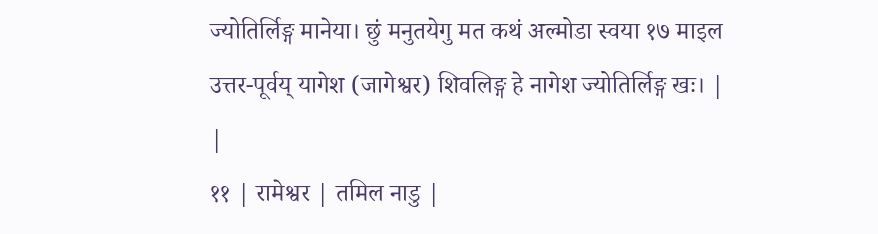ज्योतिर्लिङ्ग मानेया। छुं मनुतयेगु मत कथं अल्मोडा स्वया १७ माइल उत्तर-पूर्वय् यागेश (जागेश्वर) शिवलिङ्ग हे नागेश ज्योतिर्लिङ्ग खः। | |
११ | रामेश्वर | तमिल नाडु |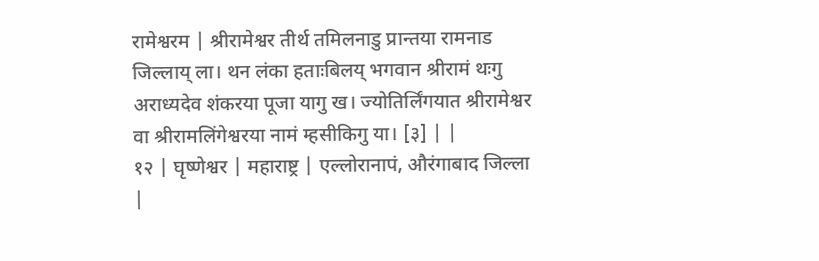रामेश्वरम | श्रीरामेश्वर तीर्थ तमिलनाडु प्रान्तया रामनाड जिल्लाय् ला। थन लंका हताःबिलय् भगवान श्रीरामं थःगु अराध्यदेव शंकरया पूजा यागु ख। ज्योतिर्लिंगयात श्रीरामेश्वर वा श्रीरामलिंगेश्वरया नामं म्हसीकिगु या। [३] | |
१२ | घृष्णेश्वर | महाराष्ट्र | एल्लोरानापं, औरंगाबाद जिल्ला |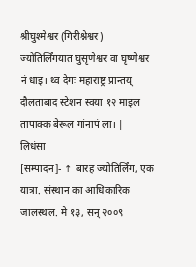श्रीघुश्मेश्वर (गिरीश्नेश्वर) ज्योतिर्लिंगयात घुसृणेश्वर वा घृष्णेश्वर नं धाइ। थ्व देगः महाराष्ट्र प्रान्तय् दौलताबाद स्टेशन स्वया १२ माइल तापाक्क बेरूल गांनापं ला। |
लिधंसा
[सम्पादन]- ↑ बारह ज्योतिर्लिंग, एक यात्रा. संस्थान का आधिकारिक जालस्थल. मे १३, सन् २००९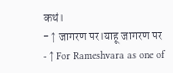कथं।
- ↑ जागरण पर।याहू जागरण पर
- ↑ For Rameshvara as one of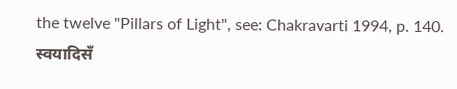the twelve "Pillars of Light", see: Chakravarti 1994, p. 140.
स्वयादिसँ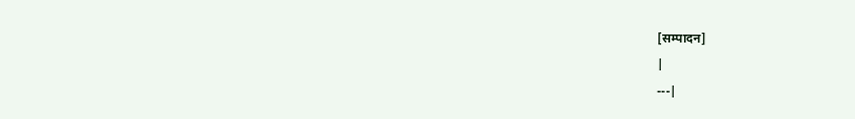[सम्पादन]
|
---|